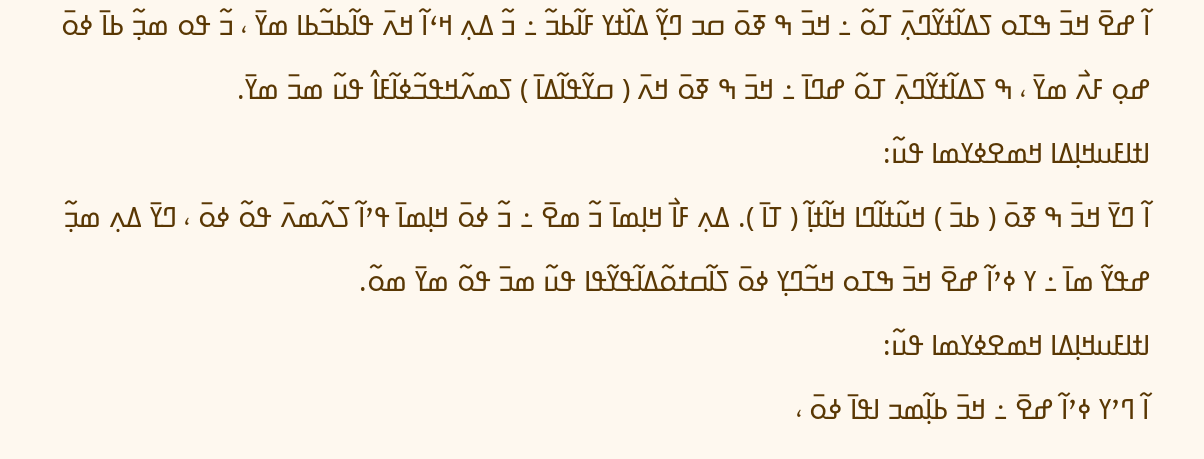ߊ߬ ߝߐ߫ ߞߏ߫ ߒߠߋ ߖߡߊ߬ߙߌ߬ߣߍ߲߫ ߠߋ߬ ߸ ߞߏ߫ ߒ ߧߋ߫ ߛߏ ߣߌ߲߬ ߡߊ߰ߙߌ ߓߊ߬ߕߏ߬ ߸ ߏ߬ ߡߍ߲ ߞߵߊ߬ ߞߍ߫ ߟߊ߬ߕߏ߬ߕߊ ߘߌ߫ ، ߏ߬ ߟߋ ߘߏ߲߬ ߕߊ߫ ߦߋ߫ ߝߋ߲ ߓߍ߯ ߘߌ߫ ، ߒ ߖߡߊ߬ߙߌ߬ߣߍ߲߫ ߠߋ߬ ߝߣߊ߫ ߸ ߞߏ߫ ߒ ߧߋ߫ ߞߍ߫ ( ߛߌ߬ߟߊ߬ߡߊ߫ ) ߖߘߍ߬ߞߟߏ߬ߦߊ߬ߓߊ߮ ߟߎ߬ ߘߏ߫ ߘߌ߫.
ߊߙߊߓߎߞߊ߲ߡߊ ߞߘߐߦߌߘߊ ߟߎ߬:
ߊ߬ ߣߌ߫ ߞߏ߫ ߒ ߧߋ߫ ( ߕߏ߫ ) ߞߎ߬ߙߊ߬ߣߊ ߞߊ߬ߙߊ߲߬ ( ߠߊ߫ ). ߡߍ߲ ߓߊ߯ ߞߊ߲ߘߊ߫ ߏ߬ ߘߐ߫ ߸ ߏ߬ ߦߋ߫ ߞߊ߲ߘߊ߫ ߟߴߊ߬ ߖߍ߬ߘߍ߫ ߟߋ߬ ߦߋ߫ ، ߣߌ߫ ߡߍ߲ ߘߏ߲߬ ߝߟߌ߬ ߘߊ߫ ߸ ߌ ߦߴߊ߬ ߝߐ߫ ߞߏ߫ ߒߠߋ ߞߏ߬ߣߌ߲ ߦߋ߫ ߖߊ߬ߛߙߋ߬ߡߊ߬ߟߌ߬ߟߊ ߟߎ߬ ߘߏ߫ ߟߋ߬ ߘߌ߫ ߘߋ߬.
ߊߙߊߓߎߞߊ߲ߡߊ ߞߘߐߦߌߘߊ ߟߎ߬:
ߊ߬ ߣߴߌ ߦߴߊ߬ ߝߐ߫ ߸ ߞߏ߫ ߕߊ߲߬ߘߏ ߊߟߊ߫ ߦߋ߫ ،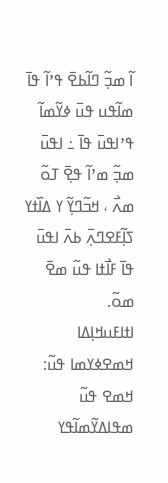ߊ߬ ߘߏ߲߬ ߣߊ߬ߕߐ߫ ߟߴߊ߬ ߟߊ߫ ߘߊ߬ߟߎ ߟߎ߫ ߦߌ߬ߘߊ߬ ߟߴߊߟߎ߫ ߟߊ߫ ߸ ߊߟߎ߫ ߘߏ߲߬ ߘߴߊ߬ ߟߐ߲߫ ߠߋ߬ ߘߍ߯ ، ߞߏ߬ߣߌ߲߬ ߌ ߡߊ߰ߙߌ ߖߊ߲߬ߓߐߣߍ߲߫ ߕߍ߫ ߊߟߎ߫ ߟߊ߫ ߓߊ߯ߙߊ ߟߎ߬ ߘߐ߫ ߘߋ߬.
ߊߙߊߓߎߞߊ߲ߡߊ ߞߘߐߦߌߘߊ ߟߎ߬:
ߞߘߐ ߟߎ߬ ߘߟߊߡߌ߬ߘߊ߬ߟߌ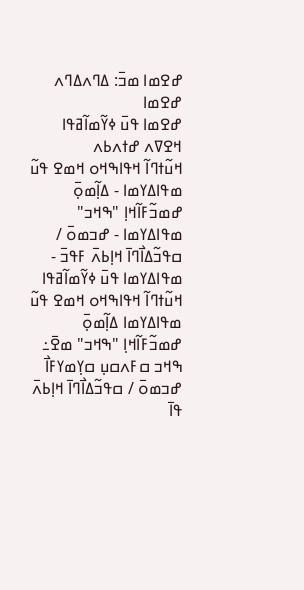ߝߐߘߊ ߘߏ߫: ߡߣߍߡߣߍ ߝߐߘߊ
ߝߐߘߊ ߟߎ߫ ߦߌ߬ߘߊ߬ߥߟߊ ߞߐߜߍ ߝߙߍߕߍ
ߞߎ߬ߙߣߊ߬ ߞߟߊߒߞߋ ߞߘߐ ߟߎ߬ ߘߟߊߡߌߘߊ - ߡߊ߲߬ߘߋ߲߫ ߝߘߏ߬ߓߊ߬ߞߊ߲ "ߒߞߏ" ߘߟߊߡߌߘߊ - ߝߏߘߋ߫ / ߛߟߏ߬ߡߊ߯ߣߊ߫ ߞߊ߲ߕߍ߫ ߓߟߏ߫ - ߘߟߊߡߌߘߊ ߟߎ߫ ߦߌ߬ߘߊ߬ߥߟߊ
ߞߎ߬ߙߣߊ߬ ߞߟߊߒߞߋ ߞߘߐ ߟߎ߬ ߘߟߊߡߌߘߊ ߡߊ߲߬ߘߋ߲߫ ߝߘߏ߬ߓߊ߬ߞߊ߲ "ߒߞߏ" ߘߐ߫߸ ߒߞߏ ߛߓߍߛߎ߲ ߛߌ߲ߘߌߓߊ߯ ߝߏߘߋ߫ / ߛߟߏ߬ߡߊ߯ߣߊ߫ ߞߊ߲ߕߍ߫ ߟߊ߫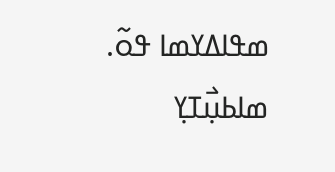ߘߟߊߡߌߘߊ ߟߋ߬.
ߘߊߕߎ߲߯ߠߌ߲